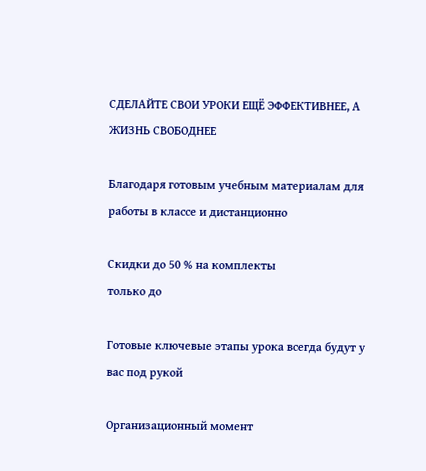СДЕЛАЙТЕ СВОИ УРОКИ ЕЩЁ ЭФФЕКТИВНЕЕ, А ЖИЗНЬ СВОБОДНЕЕ

Благодаря готовым учебным материалам для работы в классе и дистанционно

Скидки до 50 % на комплекты
только до

Готовые ключевые этапы урока всегда будут у вас под рукой

Организационный момент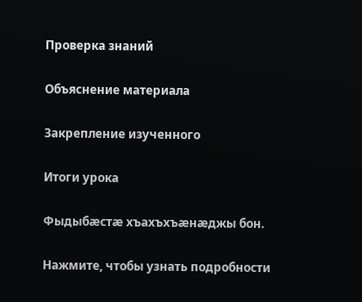Проверка знаний

Объяснение материала

Закрепление изученного

Итоги урока

Фыдыбæстæ хъахъхъæнæджы бон.

Нажмите, чтобы узнать подробности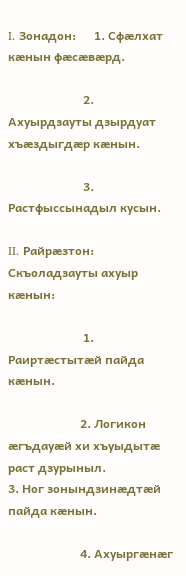I. Зонадон:      1. Сфæлхат кæнын фæсæвæрд.

                         2. Ахуырдзауты дзырдуат хъæздыгдæр кæнын.

                         3. Растфыссынадыл кусын.

II. Райрæзтон:  Скъоладзауты ахуыр кæнын:

                         1. Раиртæстытæй пайда кæнын.

                        2. Логикон  æгъдауæй хи хъуыдытæ раст дзурыныл.                                   3. Ног зонындзинæдтæй пайда кæнын.

                        4. Ахуыргæнæг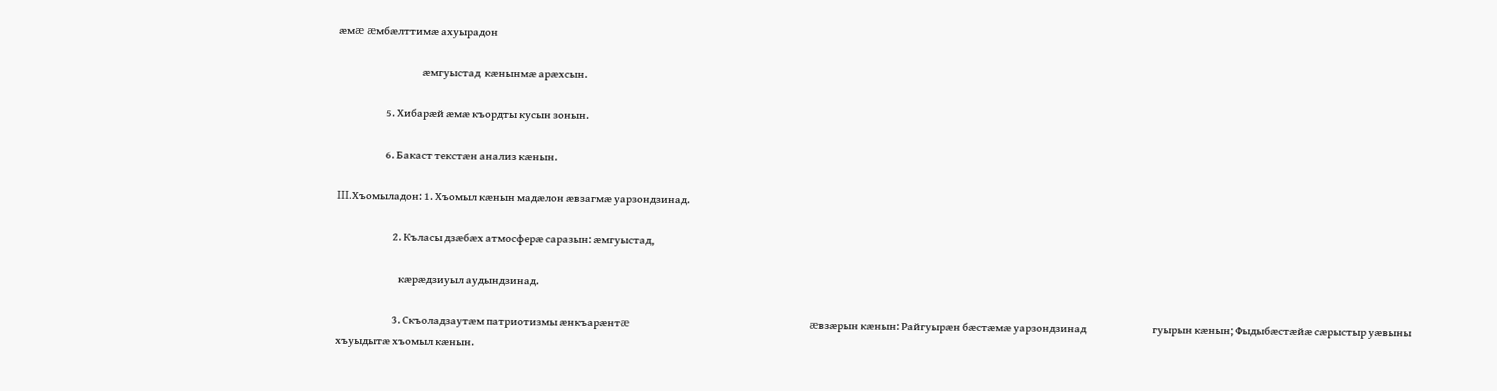æмæ æмбæлттимæ ахуырадон

                            æмгуыстад  кæнынмæ арæхсын.

                        5. Хибарæй æмæ къордты кусын зонын.

                        6. Бакаст текстæн анализ кæнын.

III.Хъомыладон: 1. Хъомыл кæнын мадæлон æвзагмæ уарзондзинад.

                            2. Къласы дзæбæх атмосферæ саразын: æмгуыстад,

                               кæрæдзиуыл аудындзинад.

                            3. Скъоладзаутæм патриотизмы æнкъарæнтæ                                                            æвзæрын кæнын: Райгуырæн бæстæмæ уарзондзинад                                 гуырын кæнын; Фыдыбæстæйæ сæрыстыр уæвыны                                        хъуыдытæ хъомыл кæнын.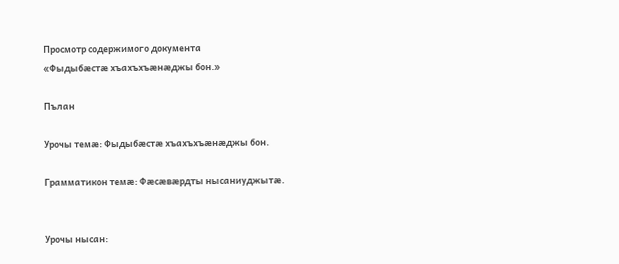Просмотр содержимого документа
«Фыдыбæстæ хъахъхъæнæджы бон.»

Пълан

Урочы темæ: Фыдыбæстæ хъахъхъæнæджы бон.

Грамматикон темæ: Фæсæвæрдты нысаниуджытæ.


Урочы нысан: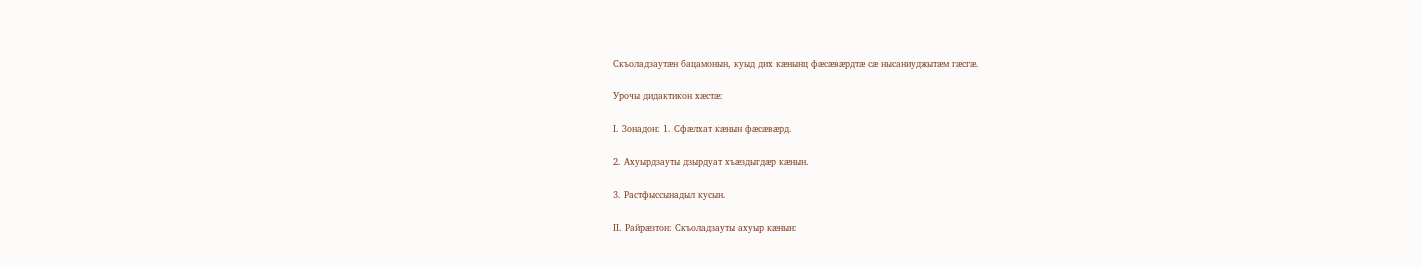Скъоладзаутæн бацамонын, куыд дих кæнынц фæсæвæрдтæ сæ нысаниуджытæм гæсгæ.

Урочы дидактикон хæстæ:

I. Зонадон: 1. Сфæлхат кæнын фæсæвæрд.

2. Ахуырдзауты дзырдуат хъæздыгдæр кæнын.

3. Растфыссынадыл кусын.

II. Райрæзтон: Скъоладзауты ахуыр кæнын: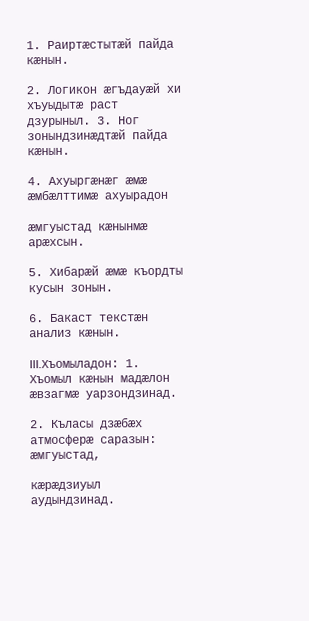1. Раиртæстытæй пайда кæнын.

2. Логикон æгъдауæй хи хъуыдытæ раст дзурыныл. 3. Ног зонындзинæдтæй пайда кæнын.

4. Ахуыргæнæг æмæ æмбæлттимæ ахуырадон

æмгуыстад кæнынмæ арæхсын.

5. Хибарæй æмæ къордты кусын зонын.

6. Бакаст текстæн анализ кæнын.

III.Хъомыладон: 1. Хъомыл кæнын мадæлон æвзагмæ уарзондзинад.

2. Къласы дзæбæх атмосферæ саразын: æмгуыстад,

кæрæдзиуыл аудындзинад.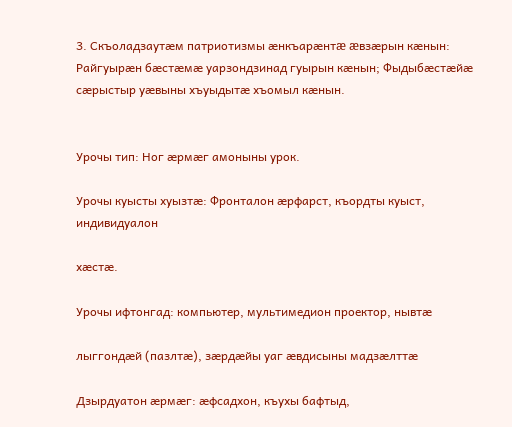3. Скъоладзаутæм патриотизмы æнкъарæнтæ æвзæрын кæнын: Райгуырæн бæстæмæ уарзондзинад гуырын кæнын; Фыдыбæстæйæ сæрыстыр уæвыны хъуыдытæ хъомыл кæнын.


Урочы тип: Ног æрмæг амоныны урок.

Урочы куысты хуызтæ: Фронталон æрфарст, къордты куыст, индивидуалон

хæстæ.

Урочы ифтонгад: компьютер, мультимедион проектор, нывтæ

лыггондæй (пазлтæ), зæрдæйы уаг æвдисыны мадзæлттæ

Дзырдуатон æрмæг: æфсадхон, къухы бафтыд,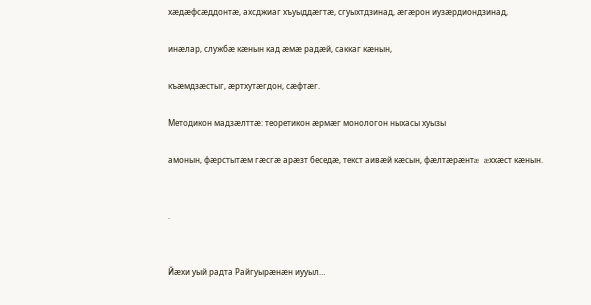хæдæфсæддонтæ, ахсджиаг хъуыддæгтæ, сгуыхтдзинад, æгæрон иузæрдиондзинад,

инæлар, службæ кæнын кад æмæ радæй, саккаг кæнын,

къæмдзæстыг, æртхутæгдон, сæфтæг.

Методикон мадзæлттæ: теоретикон æрмæг монологон ныхасы хуызы

амонын, фæрстытæм гæсгæ арæзт беседæ, текст аивæй кæсын, фæлтæрæнтæ æххæст кæнын.


.


Йæхи уый радта Райгуырæнæн иууыл…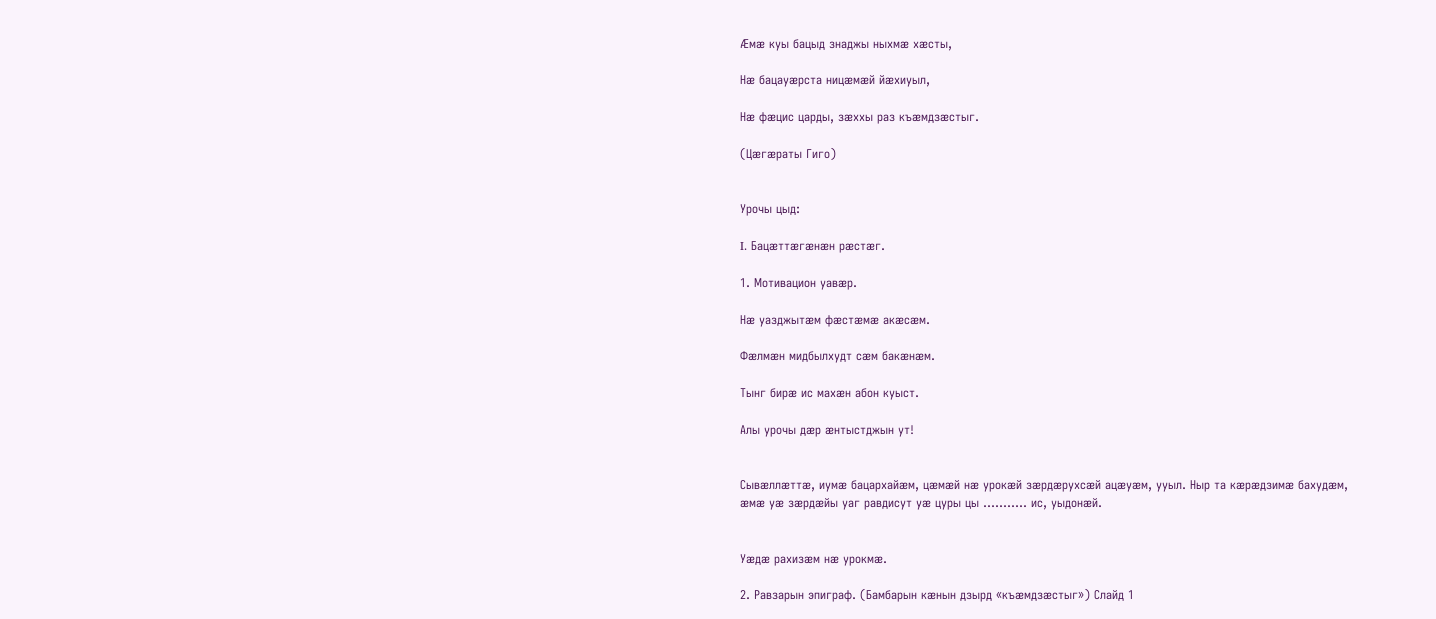Æмæ куы бацыд знаджы ныхмæ хæсты,

Нæ бацауæрста ницæмæй йæхиуыл,

Нæ фæцис царды, зæххы раз къæмдзæстыг.

(Цæгæраты Гиго)


Урочы цыд:

I. Бацæттæгæнæн рæстæг.

1. Мотивацион уавæр.

Нæ уазджытæм фæстæмæ акæсæм.

Фæлмæн мидбылхудт сæм бакæнæм.

Тынг бирæ ис махæн абон куыст.

Алы урочы дæр æнтыстджын ут!


Сывæллæттæ, иумæ бацархайæм, цæмæй нæ урокæй зæрдæрухсæй ацæуæм, ууыл. Ныр та кæрæдзимæ бахудæм, æмæ уæ зæрдæйы уаг равдисут уæ цуры цы ……….. ис, уыдонæй.


Уæдæ рахизæм нæ урокмæ.

2. Равзарын эпиграф. (Бамбарын кæнын дзырд «къæмдзæстыг») Слайд 1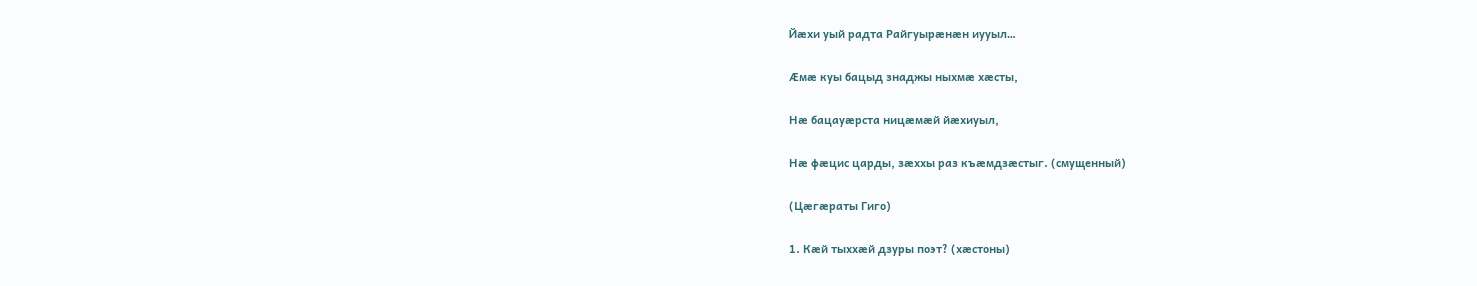Йæхи уый радта Райгуырæнæн иууыл…

Æмæ куы бацыд знаджы ныхмæ хæсты,

Нæ бацауæрста ницæмæй йæхиуыл,

Нæ фæцис царды, зæххы раз къæмдзæстыг. (смущенный)

(Цæгæраты Гиго)

1. Кæй тыххæй дзуры поэт? (хæстоны)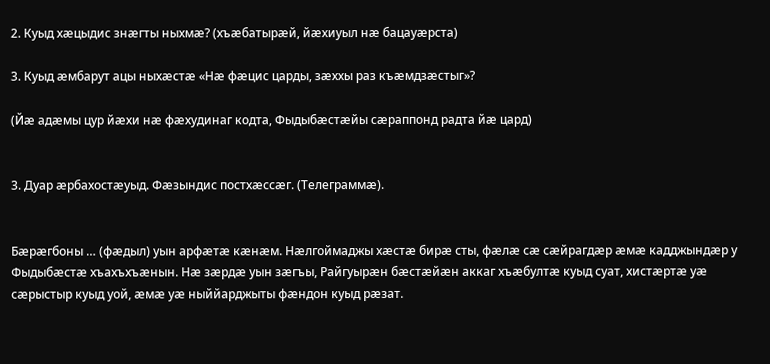2. Куыд хæцыдис знæгты ныхмæ? (хъæбатырæй, йæхиуыл нæ бацауæрста)

3. Куыд æмбарут ацы ныхæстæ «Нæ фæцис царды, зæххы раз къæмдзæстыг»?

(Йæ адæмы цур йæхи нæ фæхудинаг кодта, Фыдыбæстæйы сæраппонд радта йæ цард)


3. Дуар æрбахостæуыд. Фæзындис постхæссæг. (Телеграммæ).


Бæрæгбоны … (фæдыл) уын арфæтæ кæнæм. Нæлгоймаджы хæстæ бирæ сты, фæлæ сæ сæйрагдæр æмæ кадджындæр у Фыдыбæстæ хъахъхъæнын. Нæ зæрдæ уын зæгъы, Райгуырæн бæстæйæн аккаг хъæбултæ куыд суат, хистæртæ уæ сæрыстыр куыд уой, æмæ уæ ныййарджыты фæндон куыд рæзат.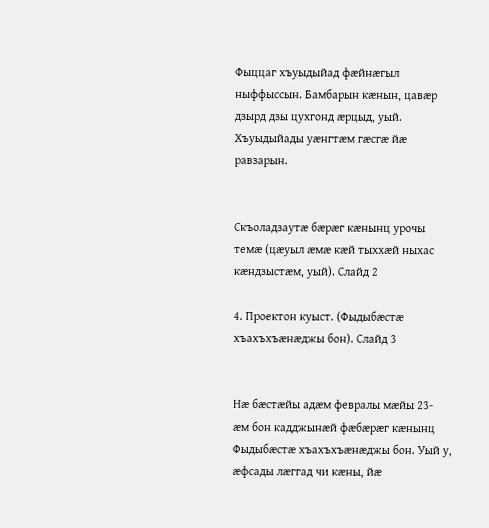Фыццаг хъуыдыйад фæйнæгыл ныффыссын. Бамбарын кæнын, цавæр дзырд дзы цухгонд æрцыд, уый. Хъуыдыйады уæнгтæм гæсгæ йæ равзарын.


Скъоладзаутæ бæрæг кæнынц урочы темæ (цæуыл æмæ кæй тыххæй ныхас кæндзыстæм, уый). Слайд 2

4. Проектон куыст. (Фыдыбæстæ хъахъхъæнæджы бон). Слайд 3


Нæ бæстæйы адæм февралы мæйы 23-æм бон кадджынæй фæбæрæг кæнынц Фыдыбæстæ хъахъхъæнæджы бон. Уый у, æфсады лæггад чи кæны, йæ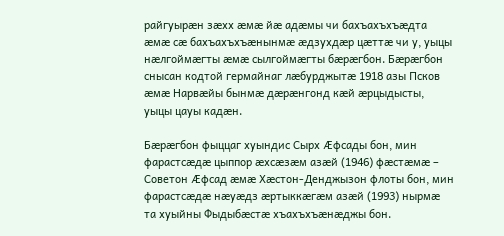райгуырæн зæхх æмæ йæ адæмы чи бахъахъхъæдта æмæ сæ бахъахъхъæнынмæ æдзухдæр цæттæ чи у, уыцы нæлгоймæгты æмæ сылгоймæгты бæрæгбон. Бæрæгбон снысан кодтой гермайнаг лæбурджытæ 1918 азы Псков æмæ Нарвæйы бынмæ дæрæнгонд кæй æрцыдысты, уыцы цауы кадæн.

Бæрæгбон фыццаг хуындис Сырх Æфсады бон, мин фарастсæдæ цыппор æхсæзæм азæй (1946) фæстæмæ – Советон Æфсад æмæ Хæстон-Денджызон флоты бон, мин фарастсæдæ нæуæдз æртыккæгæм азæй (1993) нырмæ та хуыйны Фыдыбæстæ хъахъхъæнæджы бон.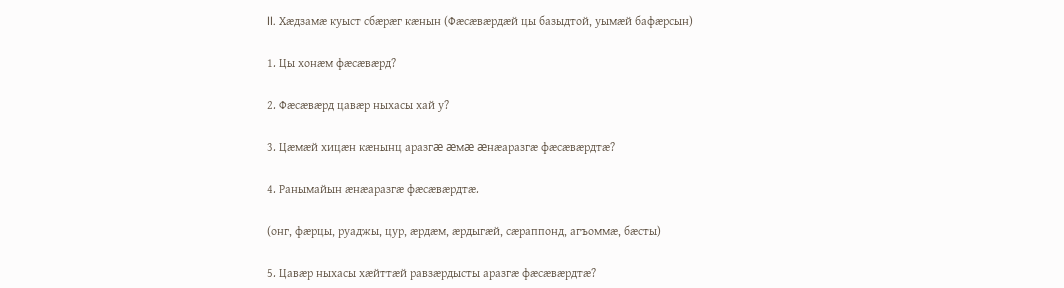II. Хæдзамæ куыст сбæрæг кæнын (Фæсæвæрдæй цы базыдтой, уымæй бафæрсын)

1. Цы хонæм фæсæвæрд?

2. Фæсæвæрд цавæр ныхасы хай у?

3. Цæмæй хицæн кæнынц аразгæ æмæ æнæаразгæ фæсæвæрдтæ?

4. Ранымайын æнæаразгæ фæсæвæрдтæ.

(онг, фæрцы, руаджы, цур, æрдæм, æрдыгæй, сæраппонд, агъоммæ, бæсты)

5. Цавæр ныхасы хæйттæй равзæрдысты аразгæ фæсæвæрдтæ?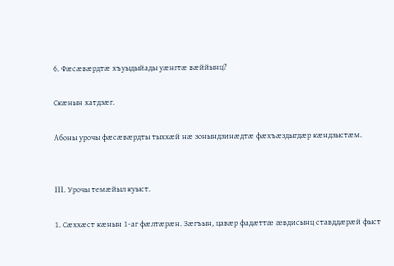6. Фæсæвæрдтæ хъуыдыйады уæнгтæ вæййынц?

Скæнын хатдзæг.

Абоны урочы фæсæвæрдты тыххæй нæ зонындзинæдтæ фæхъæздыгдæр кæндзыстæм.


III. Урочы темæйыл куыст.

1. Сæххæст кæнын 1-аг фæлтæрæн. Зæгъын, цавæр фадæттæ æвдисынц ставддæрæй фыст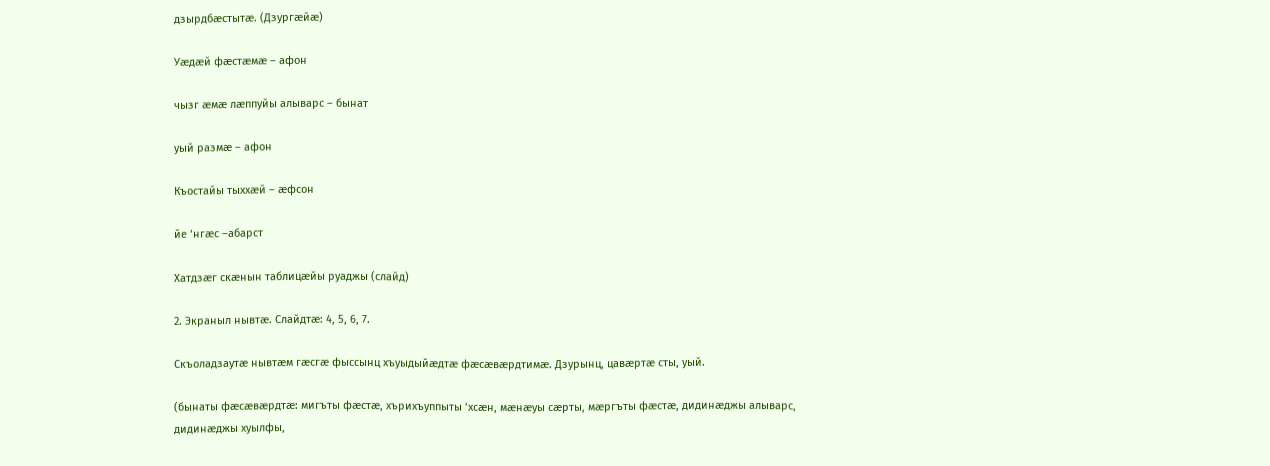дзырдбæстытæ. (Дзургæйæ)

Уæдæй фæстæмæ – афон

чызг æмæ лæппуйы алыварс – бынат

уый размæ – афон

Къостайы тыххæй – æфсон

йе ‘нгæс –абарст

Хатдзæг скæнын таблицæйы руаджы (слайд)

2. Экраныл нывтæ. Слайдтæ: 4, 5, 6, 7.

Скъоладзаутæ нывтæм гæсгæ фыссынц хъуыдыйæдтæ фæсæвæрдтимæ. Дзурынц, цавæртæ сты, уый.

(бынаты фæсæвæрдтæ: мигъты фæстæ, хърихъуппыты ’хсæн, мæнæуы сæрты, мæргъты фæстæ, дидинæджы алыварс, дидинæджы хуылфы,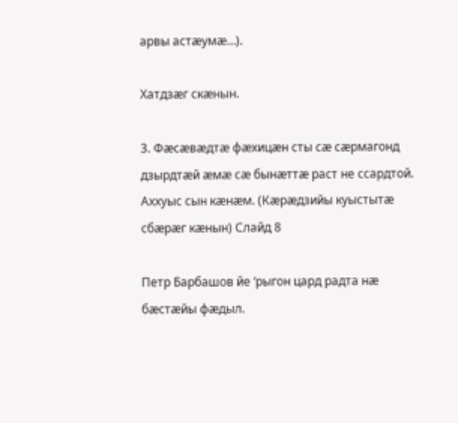арвы астæумæ…).

Хатдзæг скæнын.

3. Фæсæвæдтæ фæхицæн сты сæ сæрмагонд дзырдтæй æмæ сæ бынæттæ раст не ссардтой. Аххуыс сын кæнæм. (Кæрæдзийы куыстытæ сбæрæг кæнын) Слайд 8

Петр Барбашов йе ‘рыгон цард радта нæ бæстæйы фæдыл.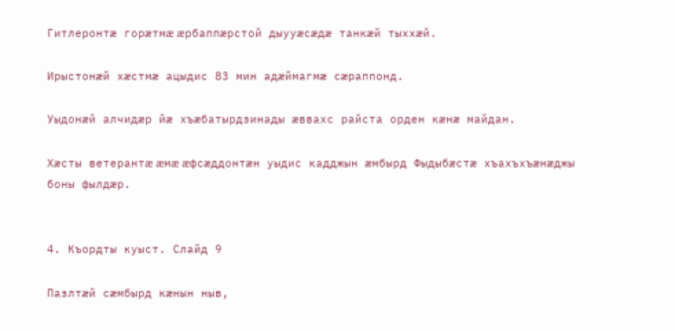Гитлеронтæ горæтмæ æрбаппæрстой дыууæсæдæ танкæй тыххæй.

Ирыстонæй хæстмæ ацыдис 83 мин адæймагмæ сæраппонд.

Уыдонæй алчидæр йæ хъæбатырдзинады æввахс райста орден кæнæ майдан.

Хæсты ветерантæ æмæ æфсæддонтæн уыдис кадджын æмбырд Фыдыбæстæ хъахъхъæнæджы боны фылдæр.


4. Къордты куыст. Слайд 9

Пазлтæй сæмбырд кæнын ныв,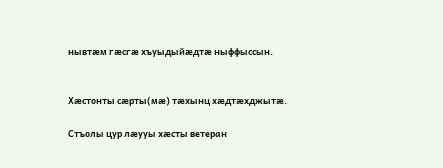нывтæм гæсгæ хъуыдыйæдтæ ныффыссын.


Хæстонты сæрты(мæ) тæхынц хæдтæхджытæ.

Стъолы цур лæууы хæсты ветеран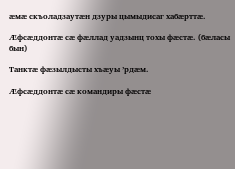æмæ скъоладзаутæн дзуры цымыдисаг хабæрттæ.

Æфсæддонтæ сæ фæллад уадзынц тохы фæстæ. (бæласы бын)

Танктæ фæзылдысты хъæуы ’рдæм.

Æфсæддонтæ сæ командиры фæстæ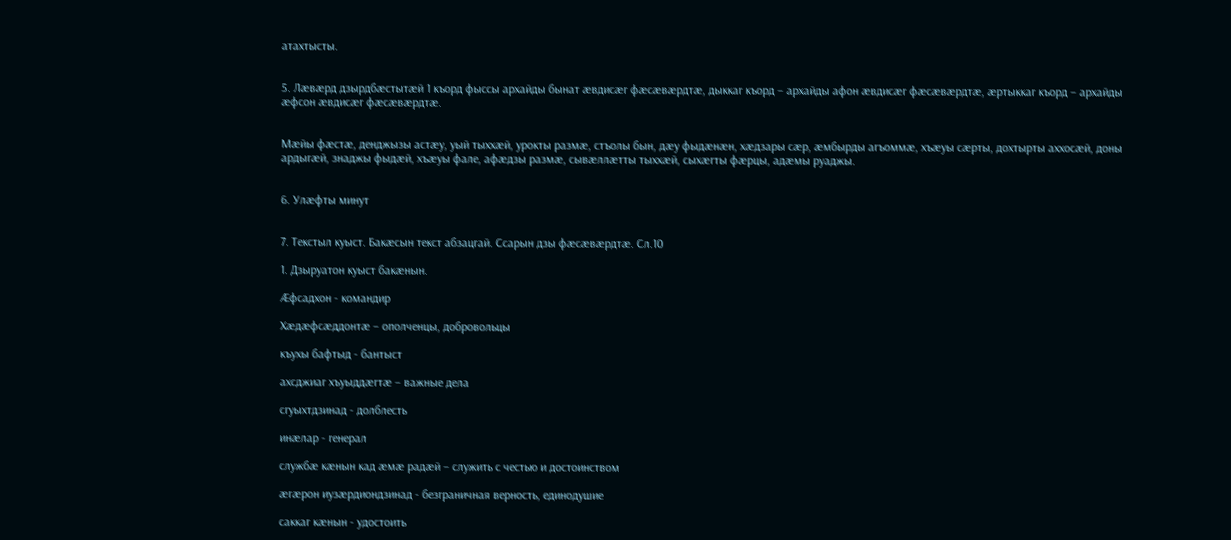атахтысты.


5. Лæвæрд дзырдбæстытæй 1 къорд фыссы архайды бынат æвдисæг фæсæвæрдтæ, дыккаг къорд – архайды афон æвдисæг фæсæвæрдтæ, æртыккаг къорд – архайды æфсон æвдисæг фæсæвæрдтæ.


Мæйы фæстæ, денджызы астæу, уый тыххæй, урокты размæ, стъолы бын, дæу фыдæнæн, хæдзары сæр, æмбырды агъоммæ, хъæуы сæрты, дохтырты аххосæй, доны ардыгæй, знаджы фыдæй, хъæуы фале, афæдзы размæ, сывæллæтты тыххæй, сыхæгты фæрцы, адæмы руаджы.


6. Улæфты минут


7. Текстыл куыст. Бакæсын текст абзацгай. Ссарын дзы фæсæвæрдтæ. Сл.10

1. Дзыруатон куыст бакæнын.

Æфсадхон - командир

Хæдæфсæддонтæ – ополченцы, добровольцы

къухы бафтыд - бантыст

ахсджиаг хъуыддæгтæ – важные дела

сгуыхтдзинад - долблесть

инæлар - генерал

службæ кæнын кад æмæ радæй – служить с честью и достоинством

æгæрон иузæрдиондзинад - безграничная верность, единодушие

саккаг кæнын - удостоить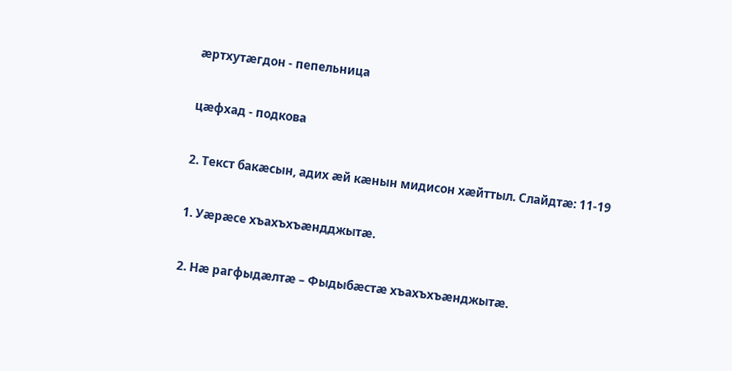æртхутæгдон - пепельница

цæфхад - подкова

2. Текст бакæсын, адих æй кæнын мидисон хæйттыл. Слайдтæ: 11-19

1. Уæрæсе хъахъхъæндджытæ.

2. Нæ рагфыдæлтæ – Фыдыбæстæ хъахъхъæнджытæ.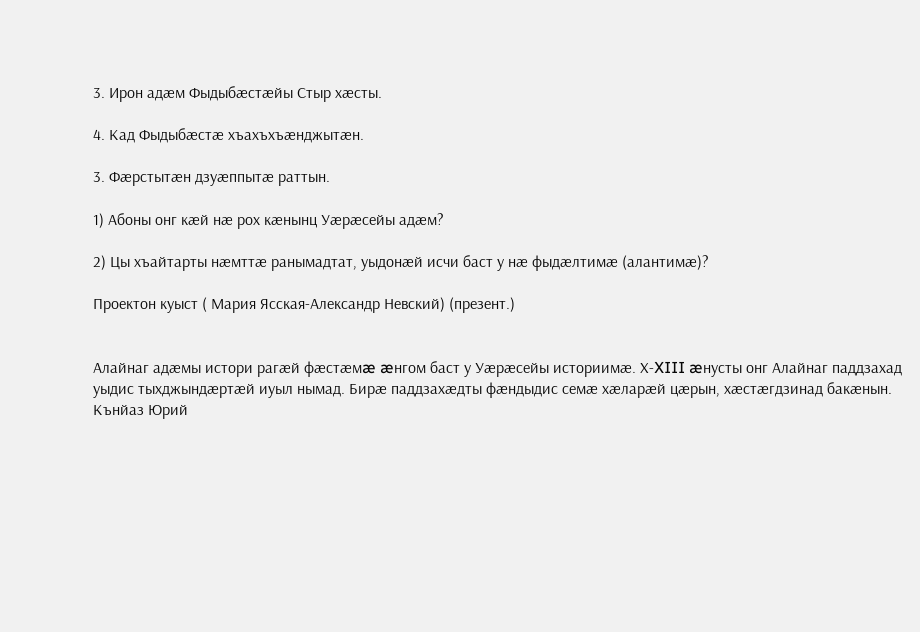3. Ирон адæм Фыдыбæстæйы Стыр хæсты.

4. Кад Фыдыбæстæ хъахъхъæнджытæн.

3. Фæрстытæн дзуæппытæ раттын.

1) Абоны онг кæй нæ рох кæнынц Уæрæсейы адæм?

2) Цы хъайтарты нæмттæ ранымадтат, уыдонæй исчи баст у нæ фыдæлтимæ (алантимæ)?

Проектон куыст ( Мария Ясская-Александр Невский) (презент.)


Алайнаг адæмы истори рагæй фæстæмæ æнгом баст у Уæрæсейы историимæ. Х-XIII æнусты онг Алайнаг паддзахад уыдис тыхджындæртæй иуыл нымад. Бирæ паддзахæдты фæндыдис семæ хæларæй цæрын, хæстæгдзинад бакæнын. Кънйаз Юрий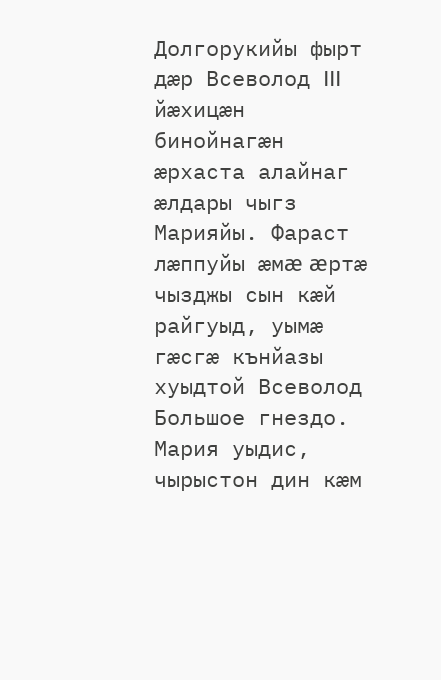Долгорукийы фырт дæр Всеволод III йæхицæн бинойнагæн æрхаста алайнаг æлдары чыгз Марияйы. Фараст лæппуйы æмæ æртæ чызджы сын кæй райгуыд, уымæ гæсгæ кънйазы хуыдтой Всеволод Большое гнездо. Мария уыдис, чырыстон дин кæм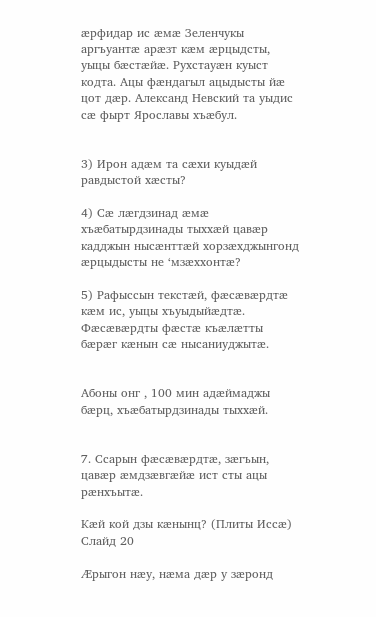æрфидар ис æмæ Зеленчукы аргъуантæ арæзт кæм æрцыдсты, уыцы бæстæйæ. Рухстауæн куыст кодта. Ацы фæндагыл ацыдысты йæ цот дæр. Александ Невский та уыдис сæ фырт Ярославы хъæбул.


3) Ирон адæм та сæхи куыдæй равдыстой хæсты?

4) Сæ лæгдзинад æмæ хъæбатырдзинады тыххæй цавæр кадджын нысæнттæй хорзæхджынгонд æрцыдысты не ‘мзæххонтæ?

5) Рафыссын текстæй, фæсæвæрдтæ кæм ис, уыцы хъуыдыйæдтæ. Фæсæвæрдты фæстæ къæлæтты бæрæг кæнын сæ нысаниуджытæ.


Абоны онг , 100 мин адæймаджы бæрц, хъæбатырдзинады тыххæй.


7. Ссарын фæсæвæрдтæ, зæгъын, цавæр æмдзæвгæйæ ист сты ацы рæнхъытæ.

Кæй кой дзы кæнынц? (Плиты Иссæ) Слайд 20

Æрыгон нæу, нæма дæр у зæронд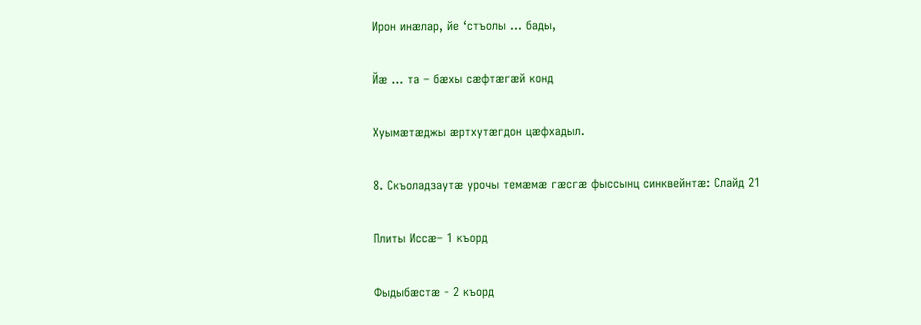Ирон инæлар, йе ‘стъолы … бады,

Йæ … та – бæхы сæфтæгæй конд

Хуымæтæджы æртхутæгдон цæфхадыл.

8. Скъоладзаутæ урочы темæмæ гæсгæ фыссынц синквейнтæ: Слайд 21

Плиты Иссæ– 1 къорд

Фыдыбæстæ - 2 къорд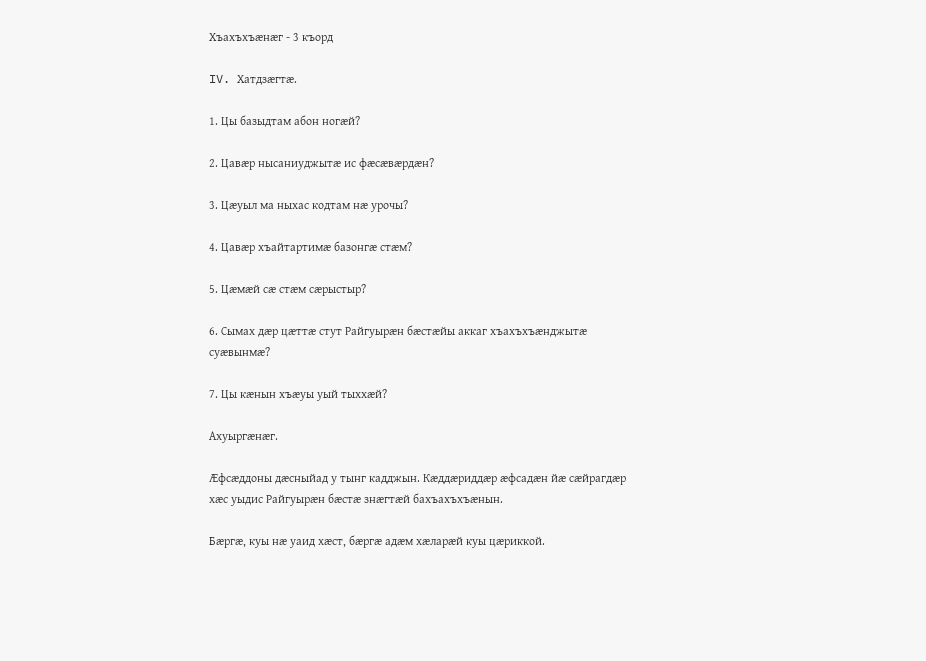Хъахъхъæнæг - 3 къорд

IV. Хатдзæгтæ.

1. Цы базыдтам абон ногæй?

2. Цавæр нысаниуджытæ ис фæсæвæрдæн?

3. Цæуыл ма ныхас кодтам нæ урочы?

4. Цавæр хъайтартимæ базонгæ стæм?

5. Цæмæй сæ стæм сæрыстыр?

6. Сымах дæр цæттæ стут Райгуырæн бæстæйы аккаг хъахъхъæнджытæ суæвынмæ?

7. Цы кæнын хъæуы уый тыххæй?

Ахуыргæнæг.

Æфсæддоны дæсныйад у тынг кадджын. Кæддæриддæр æфсадæн йæ сæйрагдæр хæс уыдис Райгуырæн бæстæ знæгтæй бахъахъхъæнын.

Бæргæ, куы нæ уаид хæст, бæргæ адæм хæларæй куы цæриккой.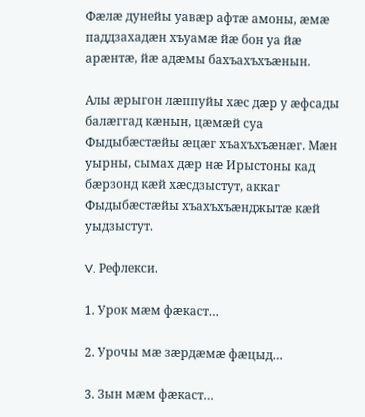Фæлæ дунейы уавæр афтæ амоны, æмæ паддзахадæн хъуамæ йæ бон уа йæ арæнтæ, йæ адæмы бахъахъхъæнын.

Алы æрыгон лæппуйы хæс дæр у æфсады балæггад кæнын, цæмæй суа Фыдыбæстæйы æцæг хъахъхъæнæг. Мæн уырны, сымах дæр нæ Ирыстоны кад бæрзонд кæй хæсдзыстут, аккаг Фыдыбæстæйы хъахъхъæнджытæ кæй уыдзыстут.

V. Рефлекси.

1. Урок мæм фæкаст…

2. Урочы мæ зæрдæмæ фæцыд…

3. Зын мæм фæкаст…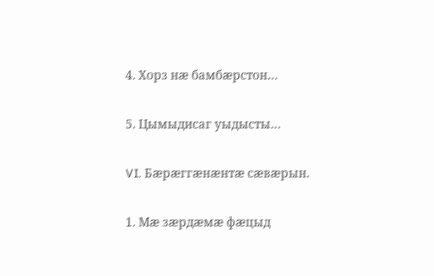4. Хорз нæ бамбæрстон…

5. Цымыдисаг уыдысты…

VI. Бæрæггæнæнтæ сæвæрын.

1. Мæ зæрдæмæ фæцыд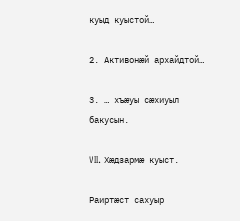куыд куыстой…

2. Активонæй архайдтой…

3. … хъæуы сæхиуыл бакусын.

VII. Хæдзармæ куыст.

Раиртæст сахуыр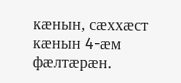кæнын, сæххæст кæнын 4-æм фæлтæрæн.